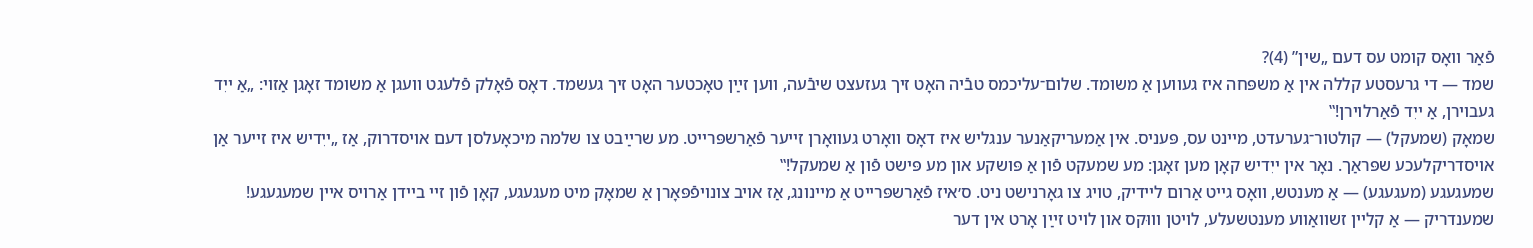פֿאַר וואָס קומט עס דעם „שין” (4)?
שמד — די גרעסטע קללה אין אַ משפּחה איז געווען אַ משומד. שלום־עליכמס טבֿיה האָט זיך געזעצט שיבֿעה, ווען זײַן טאָכטער האָט זיך געשמד. דאָס פֿאָלק פֿלעגט וועגן אַ משומד זאָגן אַזוי: „אַ ייִד געבוירן, אַ ייִד פֿאַרלוירן!‟
שמאָק (שמעקל) — קולטור־גערעדט, מיינט עס, פּעניס. אין אַמעריקאַנער ענגליש איז דאָס וואָרט געוואָרן זייער פֿאַרשפּרייט. מע שרײַבט צו שלמה מיכאָעלסן דעם אויסדרוק, אַז „ייִדיש איז זייער אַן אויסדריקלעכע שפּראַך. נאָר אין ייִדיש קאָן מען זאָגן: מע שמעקט פֿון אַ פּושקע און מע פּישט פֿון אַ שמעקל!‟
שמעגעגע (מעגעגע) — אַ מענטש, וואָס גייט אַרום ליידיק, טויג צו גאָרנישט ניט. ס׳איז פֿאַרשפּרייט אַ מיינונג, אַז אויב צונויפֿפּאָרן אַ שמאָק מיט מעגעגע, קאָן פֿון זיי ביידן אַרויס איין שמעגעגע!
שמענדריק — אַ קליין זשוואַווע מענטשעלע, לויטן וווּקס און לויט זײַן אָרט אין דער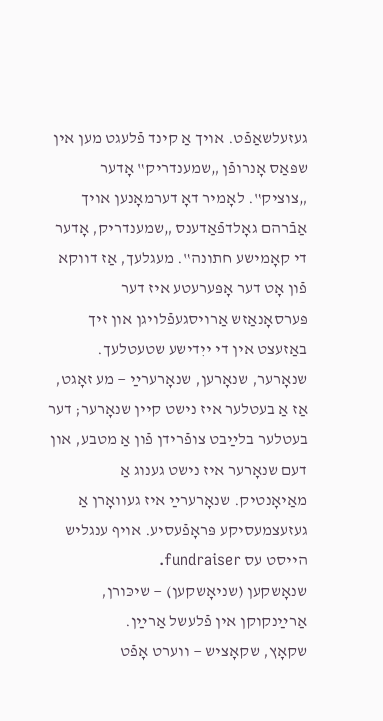געזעלשאַפֿט. אויך אַ קינד פֿלעגט מען אין שפּאַס אָנרופֿן „שמענדריק‟ אָדער „צוציק‟. לאָמיר דאָ דערמאָנען אויך אַבֿרהם גאָלדפֿאַדענס „שמענדריק, אָדער די קאָמישע חתונה‟. מעגלעך, אַז דווקא פֿון אָט דער אָפּערעטע איז דער פּערסאָנאַזש אַרויסגעפֿלויגן און זיך באַזעצט אין די ייִדישע שטעטלעך.
שנאָרער, שנאָרען, שנאָרערײַ — מע זאָגט, אַז אַ בעטלער איז נישט קיין שנאָרער; דער בעטלער בלײַבט צופֿרידן פֿון אַ מטבע, און דעם שנאָרער איז נישט גענוג אַ מאַיאָנטיק. שנאָרערײַ איז געוואָרן אַ געזעצמעסיקע פּראָפֿעסיע. אויף ענגליש הייסט עס fundraiser.
שנאָשקען (שניאָשקען) — שיכּורן, אַרײַנקוקן אין פֿלעשל אַרײַן.
שקאָץ, שקאָציש — ווערט אָפֿט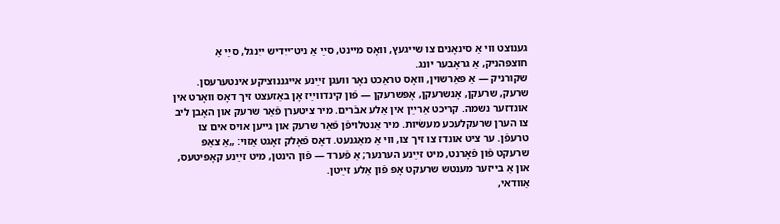גענוצט ווי אַ סינאָנים צו שייגעץ, וואָס מיינט, סײַ אַ ניט־ייִדיש ייִנגל, סײַ אַ חוצפּהניק, אַ גראָבער יונג.
שקורניק — אַ פּאַרשוין, וואָס טראַכט נאָר וועגן זײַנע אייגננוציקע אינטערעסן.
שרעק, שרעקן, אָנשרעקן, אָפּשרעקן — פֿון קינדווײַז אָן באַזעצט זיך דאָס וואָרט אין אונדזער נשמה. קריכט אַרײַן אין אַלע אבֿרים. מיר ציטערן פֿאַר שרעק און האָבן ליב צו הערן שרעקלעכע מעשׂיות. מיר אַנטלויפֿן פֿאַר שרעק און גייען אויס אים צו טרעפֿן. ער ציט אונדז צו זיך צו, ווי אַ מאַגנעט. דאָס פֿאָלק זאָגט אַזוי: „אַ צאַפּ שרעקט פֿון פֿאָרנט, מיט זײַנע הערנער; אַ פֿערד — פֿון הינטן, מיט זײַנע קאָפּיטעס, און אַ בייזער מענטש שרעקט אָפּ פֿון אַלע זײַטן.
אַוודאי,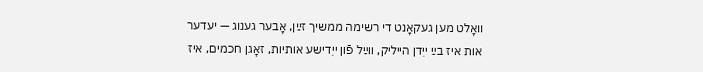וואָלט מען געקאָנט די רשימה ממשיך זײַן, אָבער גענוג — יעדער אות איז בײַ ייִדן הייליק, ווײַל פֿון ייִדישע אותיות, זאָגן חכמים, איז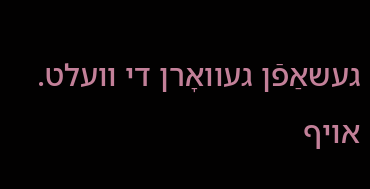געשאַפֿן געוואָרן די וועלט.
אויף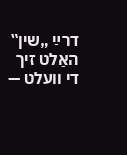דרײַ „שין‟ האַלט זיך די וועלט —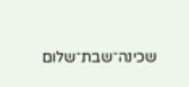שכינה־שבת־שלום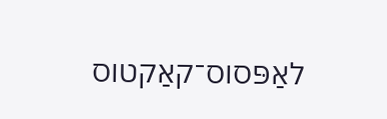לאַפּסוס־קאַקטוס